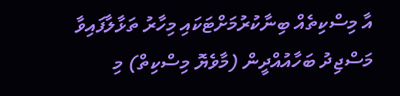އާ މިސްކިތެއް ބިނާކުރުމަށްޓަކައި މިހާރު ތަޅާލާފައިވާ މަސްޖިދު ބަހާއުއްދީން (މާވެޔޮ މިސްކިތް) މި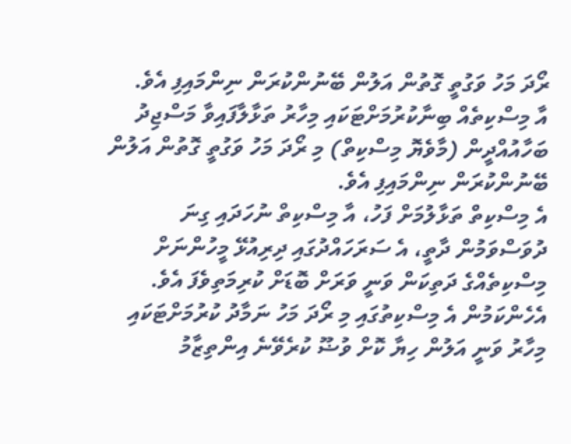ރޯދަ މަހު ވަގުތީ ގޮތުން އަލުން ބޭނުންކުރަން ނިންމައިފި އެވެ.
އާ މިސްކިތެއް ބިނާކުރުމަށްޓަކައި މިހާރު ތަޅާލާފައިވާ މަސްޖިދު ބަހާއުއްދީން (މާވެޔޮ މިސްކިތް) މި ރޯދަ މަހު ވަގުތީ ގޮތުން އަލުން ބޭނުންކުރަން ނިންމައިފި އެވެ.
އެ މިސްކިތް ތަޅާލުމަށް ފަހު، އާ މިސްކިތް ނުހަދައި ގިނަ ދުވަސްވަމުން ދާތީ، އެ ސަރަހައްދުގައި ދިރިއުޅޭ މީހުންނަށް މިސްކިތެއްގެ ދަތިކަން ވަނީ ވަރަށް ބޮޑަށް ކުރިމަތިވެފަ އެވެ. އެހެންކަމުން އެ މިސްކިތުގައި މި ރޯދަ މަހު ނަމާދު ކުރުމަށްޓަކައި މިހާރު ވަނީ އަލުން ހިޔާ ކޮށް ވުޟޫ ކުރެވޭނެ އިންތިޒާމު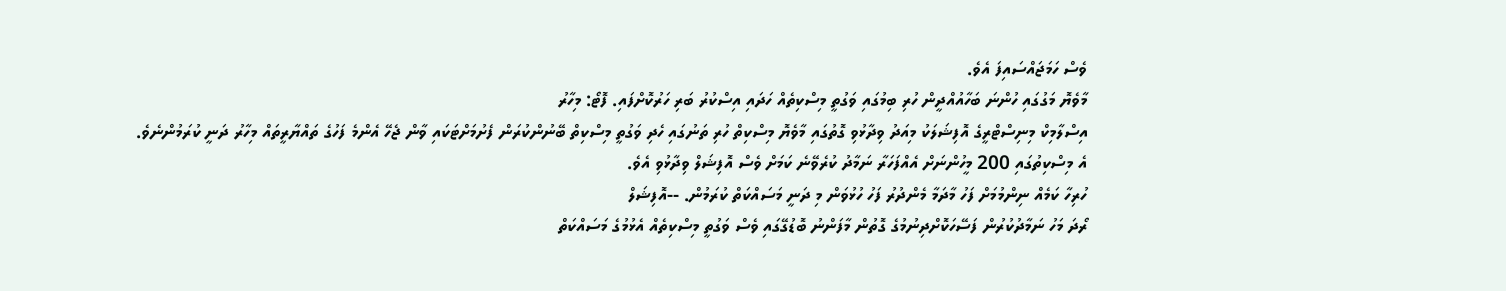ވެސް ހަމަޖައްސައިފަ އެވެ.
މާވެޔޮ މަގުގައި ހުންނަ ބަހާއުއްދީން ހުރި ބިމުގައި ވަގުތީ މިސްކިތެއް ހަދައި އިސްކުރު ބަރި ހަރުކޮށްފައި. ފޮޓޯ: މިހާރު
އިސްލާމިކް މިނިސްޓްރީގެ އޮފިޝަލަކު މިއަދު ވިދާޅުވި ގޮތުގައި މާވެޔޮ މިސްކިތް ހުރި ތަނުގައި ހެދި ވަގުތީ މިސްކިތް ބޭނުންކުރަން ފެށުމަށްޓަކައި ވާން ޖެހޭ އެންމެ ފަހުގެ ތައްޔާރީތައް މިހާރު ދަނީ ކުރަމުންނެވެ. އެ މިސްކިތުގައި 200 މީހުންނަށް އެއްފަހަރާ ނަމާދު ކުރެވޭނެ ކަމަށް ވެސް އޮފިޝަލް ވިދާޅުވި އެވެ.
ހުރިހާ ކަމެއް ނިންމުމަށް ފަހު މާދަމާ މެންދުރު ފަހު ހުޅުވަން މި ދަނީ މަސައްކަތް ކުރަމުން. --އޮފިޝަލް
ރޯދަ މަހު ނަމާދުކުރުން ފަސޭހަކޮށްދިނުމުގެ ގޮތުން މާފަންނު ބޮޑުގޭގައި ވެސް ވަގުތީ މިސްކިތެއް އެޅުމުގެ މަސައްކަތް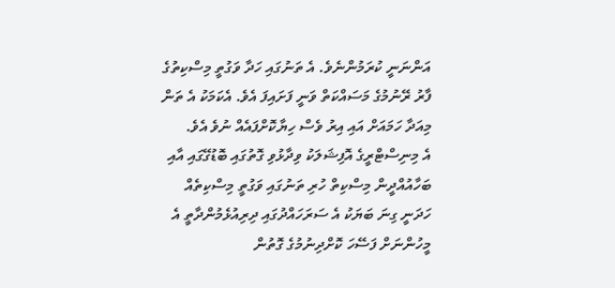އަންނަނީ ކުރަމުންނެވެ. އެ ތަނުގައި ހަދާ ވަގުތީ މިސްކިތުގެ ފާރު ރޭނުމުގެ މަސައްކަތް ވަނީ ފަށައިފަ އެވެ. އެކަމަކު އެ ތަން މިއަދާ ހަމައަށް އައި އިރު ވެސް ހިޔާކޮށްފައެއް ނުވެ އެވެ.
އެ މިނިސްޓްރީގެ އޮފިޝަލަކު ވިދާޅުވި ގޮތުގައި ބޮޑުގޭގައި އާއި ބަހާއުއްދީން މިސްކިތް ހުރި ތަނުގައި ވަގުތީ މިސްކިތެއް ހަދަނީ ގިނަ ބަޔަކު އެ ސަރަހައްދުގައި ދިރިއުޅެމުންދާތީ އެ މީހުންނަށް ފަސޭހަ ކޮށްދިނުމުގެ ގޮތުން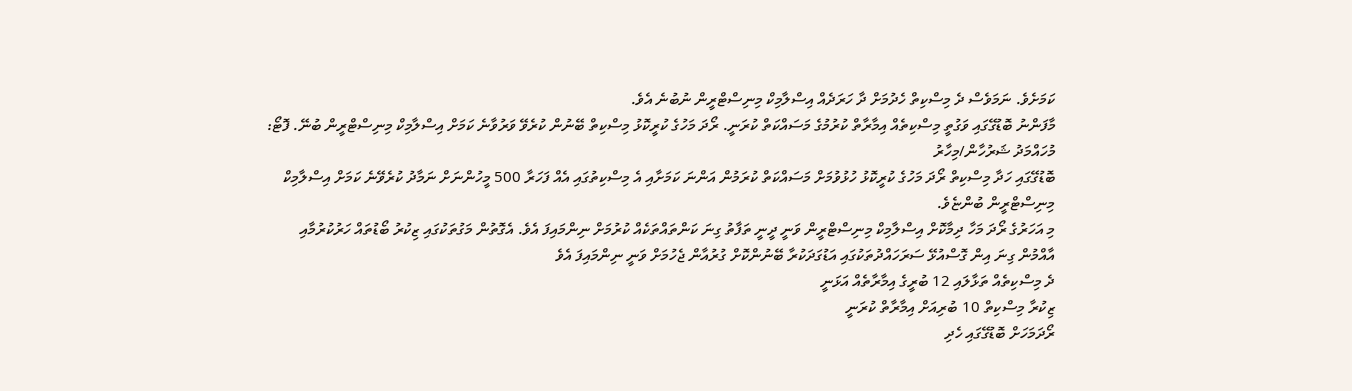ކަމަށެވެ. ނަމަވެސް ދެ މިސްކިތް ހެދުމަށް ދާ ހަރަދެއް އިސްލާމިކް މިނިސްޓްރީން ނުބުނެ އެވެ.
މާފަންނު ބޮޑުގޭގައި ވަގުތީ މިސްކިތެއް އިމާރާތް ކުރުމުގެ މަސައްކަތް ކުރަނީ. ރޯދަ މަހުގެ ކުރީކޮޅު މިސްކިތް ބޭނުން ކުރެވޭ ވަރުވާނެ ކަމަށް އިސްލާމިކް މިނިސްޓްރީން ބުނޭ. ފޮޓޯ: މުހައްމަދު ޝަރުހާން/މިހާރު
ބޮޑުގޭގައި ހަދާ މިސްކިތް ރޯދަ މަހުގެ ކުރީކޮޅު ހުޅުވުމަށް މަސައްކަތް ކުރަމުން އަންނަ ކަމަށާއި އެ މިސްކިތުގައި އެއް ފަހަރާ 500 މީހުންނަށް ނަމާދު ކުރެވޭނެ ކަމަށް އިސްލާމިކް މިނިސްޓްރީން ބުންޏެވެ.
މި އަހަރުގެ ރޯދަ މަހާ ދިމާކޮށް އިސްލާމިކް މިނިސްޓްރީން ވަނީ ދީނީ ތަފާތު ގިނަ ކަންތައްތަކެއް ކުރުމަށް ނިންމައިފަ އެވެ. އެގޮތުން މަގުތަކުގައި ޒިކުރު ބޯޑުތައް ހަރުކުރުމާއި އާއްމުން ގިނަ އިން ގޮސްއުޅޭ ސަރަހައްދުތަކުގައި އަޑުގަދަކުރާ ބޭނުންކޮށް ގުރުއާން ޖެހުމަށް ވަނީ ނިންމައިފަ އެވެ
ދެ މިސްކިތެއް ތަޅާލައި 12 ބުރީގެ އިމާރާތެއް އަޅަނީ
ޒިކުރާ މިސްކިތް 10 ބުރިއަށް އިމާރާތް ކުރަނީ
ރޯދަމަހަށް ބޮޑުގޭގައި ހެދި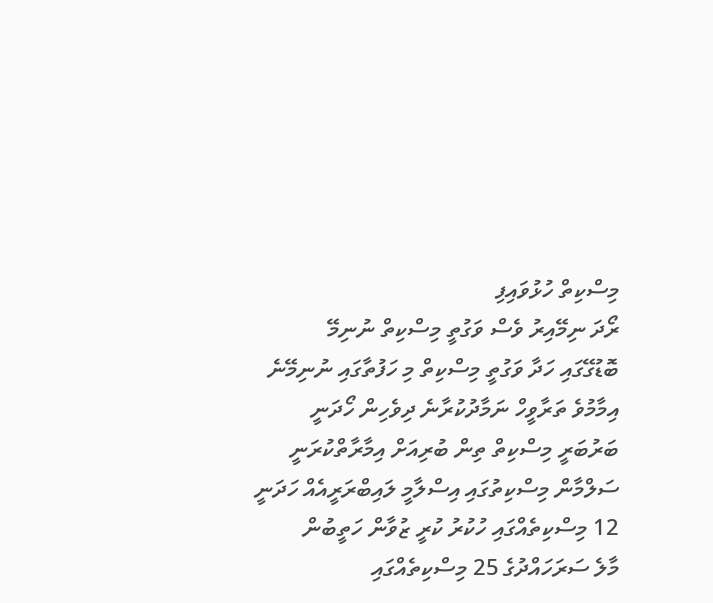މިސްކިތް ހުޅުވައިފި
ރޯދަ ނިމޭއިރު ވެސް ވަގުތީ މިސްކިތް ނުނިމޭ
ބޮޑުގޭގައި ހަދާ ވަގުތީ މިސްކިތް މި ހަފުތާގައި ނުނިމޭނެ
އިމާމުވެ ތަރާވީހް ނަމާދުކުރާނެ ދިވެހިން ހޯދަނީ
ބަރުބަރީ މިސްކިތް ތިން ބުރިއަށް އިމާރާތްކުރަނީ
ސަލްމާން މިސްކިތުގައި އިސްލާމީ ލައިބްރަރީއެއް ހަދަނީ
12 މިސްކިތެއްގައި ހުކުރު ކުރީ ޒުވާން ހަތީބުން
މާލެ ސަރަހައްދުގެ 25 މިސްކިތެއްގައި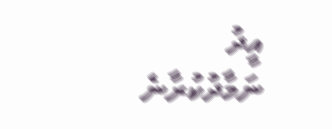އީދު ނަމާދުކުރާނެ